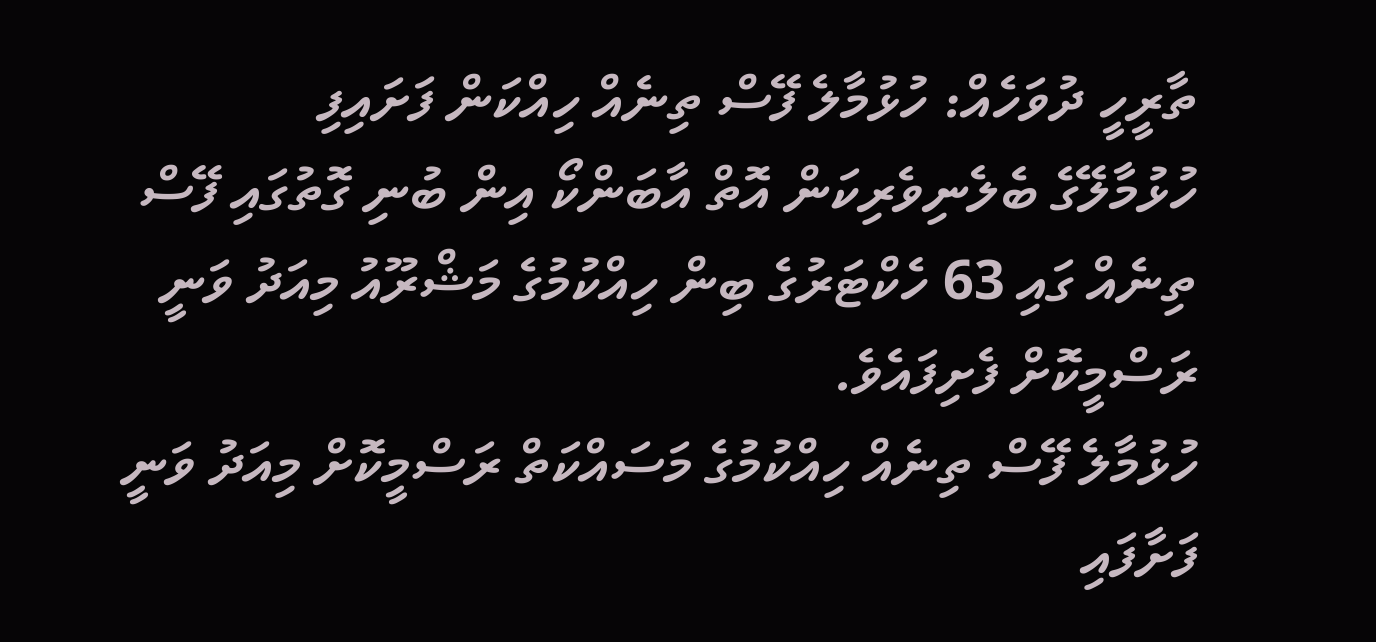ތާރީހީ ދުވަހެއް: ހުޅުމާލެ ފޭސް ތިނެއް ހިއްކަން ފަށައިފި
ހުޅުމާލޭގެ ބެލެނިވެރިކަން އޮތް އާބަންކޯ އިން ބުނި ގޮތުގައި ފޭސް ތިނެއް ގައި 63 ހެކްޓަރުގެ ބިން ހިއްކުމުގެ މަޝްރޫއު މިއަދު ވަނީ ރަސްމީކޮށް ފެށިފައެވެ.
ހުޅުމާލެ ފޭސް ތިނެއް ހިއްކުމުގެ މަސައްކަތް ރަސްމީކޮށް މިއަދު ވަނީ ފަށާފައި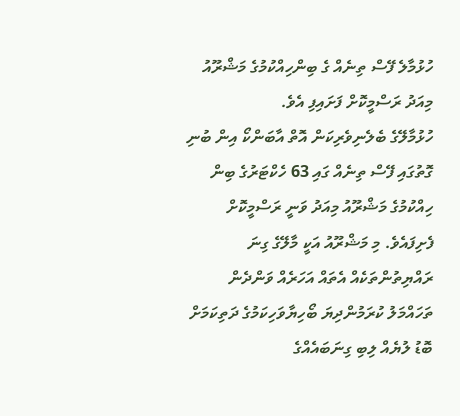ހުޅުމާލެ ފޭސް ތިނެއް ގެ ބިންހިއްކުމުގެ މަޝްރޫއު މިއަދު ރަސްމީކޮށް ފަށައިފި އެވެ.
ހުޅުމާލޭގެ ބެލެނިވެރިކަން އޮތް އާބަންކޯ އިން ބުނި ގޮތުގައި ފޭސް ތިނެއް ގައި 63 ހެކްޓަރުގެ ބިން ހިއްކުމުގެ މަޝްރޫއު މިއަދު ވަނީ ރަސްމީކޮށް ފެށިފައެވެ. މި މަޝްރޫއު އަކީ މާލޭގެ ގިނަ ރައްޔިތުންތަކެއް އެތައް އަހަރެއް ވަންދެން ތަހައްމަލު ކުރަމުންދިޔަ ބޯހިޔާވަހިކަމުގެ ދަތިކަމަށް ބޮޑު ލުޔެއް ލިބި ގިނަބައެއްގެ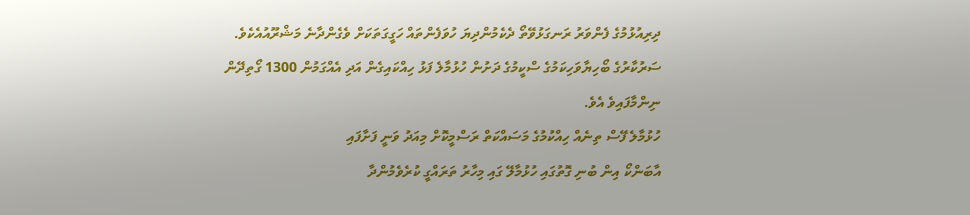ދިރިއުޅުމުގެ ފެންވަރު ރަނގަޅުވޭތޯ ދެކެމުންދިޔަ ހުވަފެންތައް ހަގީގަތަކަށް ވެގެންދާނެ މަޝްރޫއުއެކެވެ.
ސަރުކާރުގެ ބޯހިޔާވަހިކަމުގެ ސްކީމުގެ ދަށުން ހުޅުމާލެ ފަޅު ހިއްކައިގެން އަދި އެއްގަމުން 1300 ގޯތިދޭން ނިންމާފައިވެ އެވެ.
ހުޅުމާލެ ފޭސް ތިނެއް ހިއްކުމުގެ މަސައްކަތް ރަސްމީކޮށް މިއަދު ވަނީ ފަށާފައި
އާބަންކޯ އިން ބުނި ގޮތުގައި ހުޅުމާލޭ ގައި މިހާރު ތަރައްގީ ކުރެވެމުންދާ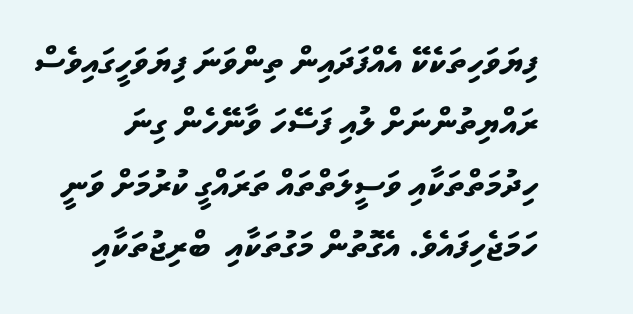ފިޔަވަހިތަކެކޭ އެއްފަދައިން ތިންވަނަ ފިޔަވަހީގައިވެސް ރައްޔިތުންނަށް ލުއި ފަސޭހަ ވާނޭހެން ގިނަ ހިދުމަތްތަކާއި ވަސީލަތްތައް ތަރައްގީ ކުރުމަށް ވަނީ ހަމަޖެހިފައެވެ. އެގޮތުން މަގުތަކާއި  ބްރިޖުތަކާއި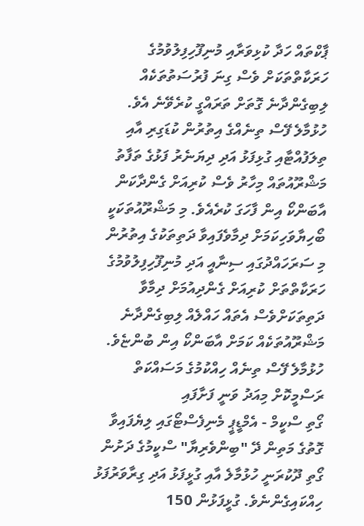ޕާކްތައް ހަދާ ކުޅިވަރާއި މުނިފޫހިފިލުވުމުގެ ހަރަކާތްތަކަށް ވެސް ގިނަ ފުރުސަތުތަކެއް ލިބިގެންދާނެ ގޮތަށް ތަރައްގީ ކުރެވޭނެ އެވެ.
ހުޅުމާލެ ފޭސް ތިނެއްގެ އިތުރުން ކުޑަގިރި އާއި ތިލަފުއްޓާއި ގުޅިފަޅު އަދި ދިޔަނެރު ފަޅުގެ ތަފާތު މަޝްރޫއުތައް މިހާރު ވެސް ކުރިއަށް ގެންދާކަން އާބަންކޯ އިން ފާހަގަ ކުރެއެވެ. މި މަޝްރޫއުތަކަކީ ބޯހިޔާވަހިކަމަށް ދިމާވެފައިވާ ދަތިތަކުގެ އިތުރުން މި ސަރަހައްދުގައި ސިނާއީ އަދި މުނިފޫހިފިލުވުމުގެ ހަރަކާތްތަށް ކުރިއަށް ގެންދިއުމަށް ދިމާވާ ދަތިތަކަށްވެސް އެތައް ހައްލެއް ލިބިގެންދާނެ މަޝްރޫއުތަކެއް ކަމަށް އާބަންކޯ އިން ބުންޏެވެ.
ހުޅުމާލެ ފޭސް ތިނެއް ހިއްކުމުގެ މަސައްކަތް ރަސްމީކޮށް މިއަދު ވަނީ ފަށާފައި
ގޯތި ސްކީމް - އެމްޑީޕީ މެނިފެސްޓޯގައި ލިޔެފައިވާ ގޮތުގެ މަތިން ދޭ "ބިންވެރިޔާ" ސްކީމުގެ ދަށުން ގޯތި ދޫކުރަނީ ހުޅުމާލެ އާއި ގުޅީފަޅު އަދި ގިރާވަރުފަޅު ހިއްކައިގެންނެވެ. ގުޅީފަޅުން 150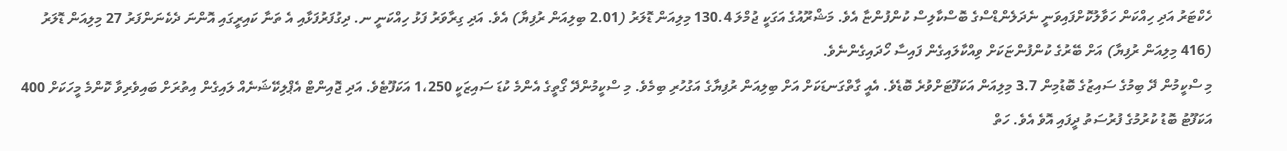ހެކްޓަރު އަދި ހިއްކަން ހަވާލުކޮށްފައިވަނީ ނެދަލެންޑްސްގެ ބޮސްކާލިސް ކުންފުންޏާ އެވެ. މަޝްރޫއުގެ އަގަކީ ޖުމްލަ 130.4 މިލިއަން ޑޮލަރު (2.01 ބިލިއަން ރުފިޔާ) އެވެ. އަދި ގިރާވަރު ފަޅު ހިއްކަނީ ނ. ދިގުފަރުފަޅާއި އެ ތަނާ ކައިރީގައި އޮންނަ ދެކެނަންފަރު 27 މިލިއަން ޑޮލަރު (416 މިލިއަން ރުފިޔާ) އަށް ބޭރުގެ ކުންފުންޏަކަށް ވިއްކާލައިގެން ފައިސާ ހޯދައިގެންނެވެ.
މި ސްކީމުން ދޭ ބިމުގެ ސައިޒުގެ ބޮޑުމިން 3.7 މިލިއަން އަކަފޫޓަށްވުރެ ބޮޑެވެ. އެއީ ގާތްގަނޑަކަށް އަށް ބިލިއަން ރުފިޔާގެ އަގުހުރި ބިމެވެ. މި ސްކީމުންދޭ ގޯތީގެ އެންމެ ކުޑަ ސައިޒަކީ 1،250 އަކަފޫޓެވެ. އަދި ޖޮއިންޓް އެޕްލިކޭޝަނެއް ލައިގެން އިތުރަށް ބައިވެރިވާ ކޮންމެ މީހަކަށް 400 އަކަފޫޓު ބޮޑު ކުރުމުގެ ފުރުސަތު ދީފައި އޮވެ އެވެ. ހަތް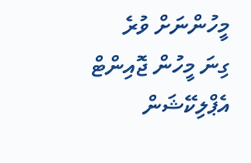މީހުންނަށް ވުރެ ގިނަ މީހުން ޖޮއިންޓް އެޕްލިކޭޝަން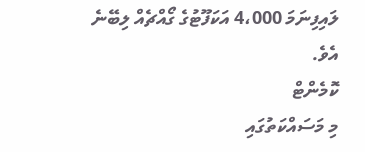ލައިފިނަމަ 4،000 އަކަފޫޓުގެ ގޯއްޗެއް ލިބޭނެ އެވެ.
ކޮމެންޓް
މި މަސައްކަތުގައި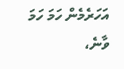އަހަރެމެން ހަމަ ހަމަ ވާނެ،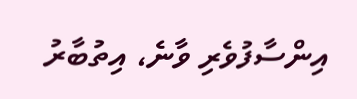އިންސާފުވެރި ވާނެ، އިތުބާރު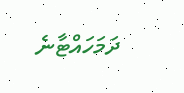ދަމަހައްޓާނެ